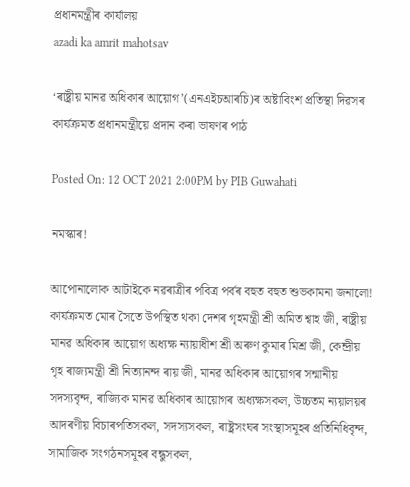প্ৰধানমন্ত্ৰীৰ কাৰ্যালয়
azadi ka amrit mahotsav

‘ৰাষ্ট্ৰীয় মানৱ অধিকাৰ আয়োগ’(এনএইচআৰচি)ৰ অষ্টাবিংশ প্ৰতিস্থা দিৱসৰ কাৰ্যক্ৰমত প্ৰধানমন্ত্ৰীয়ে প্ৰদান কৰা ভাষণৰ পাঠ

Posted On: 12 OCT 2021 2:00PM by PIB Guwahati

নমস্কাৰ!

আপোনালোক আটাইকে নৱৰাত্ৰীৰ পবিত্ৰ পৰ্বৰ বহুত বহুত শুভকামনা জনালো! কাৰ্যক্ৰমত মোৰ সৈতে উপস্থিত থকা দেশৰ গৃহমন্ত্ৰী শ্ৰী অমিত শ্বাহ জী, ৰাষ্ট্ৰীয় মানৱ অধিকাৰ আয়োগ অধ্যক্ষ ন্যায়াধীশ শ্ৰী অৰুণ কুমাৰ মিশ্ৰ জী, কেন্দ্ৰীয় গৃহ ৰাজ্যমন্ত্ৰী শ্ৰী নিত্যানন্দ ৰায় জী, মানৱ অধিকাৰ আয়োগৰ সন্মানীয় সদস্যবৃন্দ, ৰাজ্যিক মানৱ অধিকাৰ আয়োগৰ অধ্যক্ষসকল, উচ্চতম ন্যয়ালয়ৰ আদৰণীয় বিচাৰপতিসকল, সদস্যসকল, ৰাষ্ট্ৰসংঘৰ সংস্থাসমূহৰ প্ৰতিনিধিবৃন্দ, সামাজিক সংগঠনসমূহৰ বন্ধুসকল,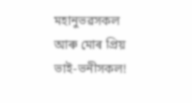মহানুভৱসকল আৰু মোৰ প্ৰিয় ভাই-ভনীসকল!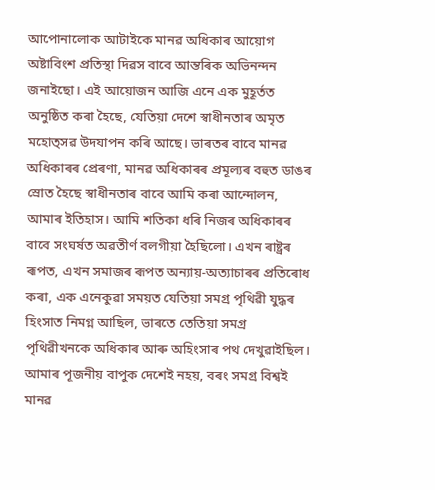আপোনালোক আটাইকে মানৱ অধিকাৰ আয়োগ অষ্টাবিংশ প্ৰতিস্থা দিৱস বাবে আন্তৰিক অভিনন্দন জনাইছো। এই আয়োজন আজি এনে এক মুহূৰ্তত অনুষ্ঠিত কৰা হৈছে, যেতিয়া দেশে স্বাধীনতাৰ অমৃত মহোত্সৱ উদযাপন কৰি আছে। ভাৰতৰ বাবে মানৱ অধিকাৰৰ প্ৰেৰণা, মানৱ অধিকাৰৰ প্ৰমূল্যৰ বহুত ডাঙৰ স্ৰোত হৈছে স্বাধীনতাৰ বাবে আমি কৰা আন্দোলন, আমাৰ ইতিহাস। আমি শতিকা ধৰি নিজৰ অধিকাৰৰ বাবে সংঘৰ্ষত অৱতীৰ্ণ বলগীয়া হৈছিলো। এখন ৰাষ্ট্ৰৰ ৰূপত, এখন সমাজৰ ৰূপত অন্যায়-অত্যাচাৰৰ প্ৰতিৰোধ কৰা, এক এনেকুৱা সময়ত যেতিয়া সমগ্ৰ পৃথিৱী যুদ্ধৰ হিংসাত নিমগ্ন আছিল, ভাৰতে তেতিয়া সমগ্ৰ পৃথিৱীখনকে অধিকাৰ আৰু অহিংসাৰ পথ দেখুৱাইছিল। আমাৰ পূজনীয় বাপুক দেশেই নহয়, বৰং সমগ্ৰ বিশ্বই মানৱ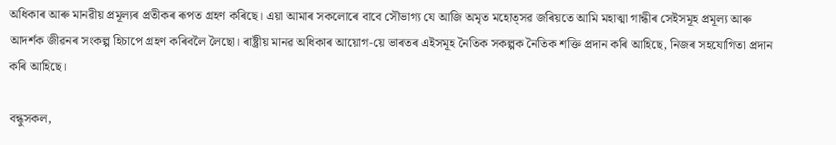অধিকাৰ আৰু মানৱীয় প্ৰমূল্যৰ প্ৰতীকৰ ৰূপত গ্ৰহণ কৰিছে। এয়া আমাৰ সকলোৰে বাবে সৌভাগ্য যে আজি অমৃত মহোত্সৱ জৰিয়তে আমি মহাত্মা গান্ধীৰ সেইসমূহ প্ৰমূল্য আৰু আদৰ্শক জীৱনৰ সংকল্প হিচাপে গ্ৰহণ কৰিবলৈ লৈছো। ৰাষ্ট্ৰীয় মানৱ অধিকাৰ আয়োগ-য়ে ভাৰতৰ এইসমূহ নৈতিক সকল্পক নৈতিক শক্তি প্ৰদান কৰি আহিছে, নিজৰ সহযোগিতা প্ৰদান কৰি আহিছে।

বন্ধুসকল,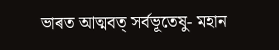ভাৰত আত্মবত্ সৰ্বভূতেষু- মহান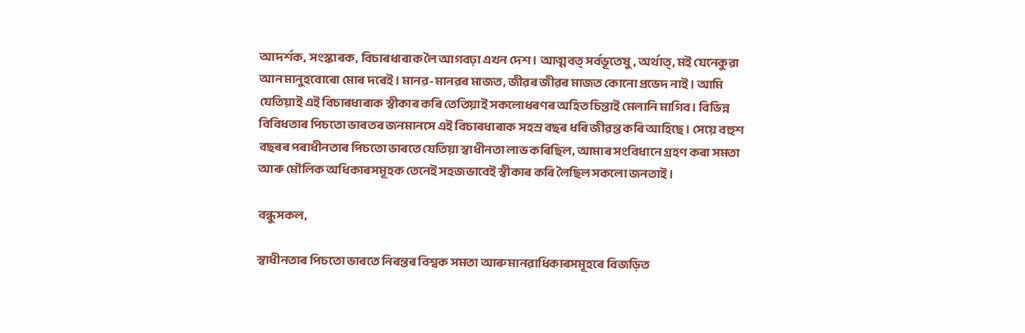আদৰ্শক, সংস্কাৰক, বিচাৰধাৰাক লৈ আগবঢ়া এখন দেশ। আত্মবত্ সৰ্বভূতেষু, অৰ্থাত্, মই যেনেকুৱা আন মানুহবোৰো মোৰ দৰেই। মানৱ-মানৱৰ মাজত, জীৱৰ জীৱৰ মাজত কোনো প্ৰভেদ নাই। আমি যেতিয়াই এই বিচাৰধাৰাক স্বীকাৰ কৰি তেতিয়াই সকলোধৰণৰ অহিত চিন্তাই মেলানি মাগিব। বিভিন্ন বিবিধতাৰ পিচতো ভাৰতৰ জনমানসে এই বিচাৰধাৰাক সহস্ৰ বছৰ ধৰি জীৱন্ত কৰি আহিছে। সেয়ে বহুশ বছৰৰ পৰাধীনতাৰ পিচতো ভাৰতে যেতিয়া স্বাধীনতা লাভ কৰিছিল, আমাৰ সংবিধানে গ্ৰহণ কৰা সমতা আৰু মৌলিক অধিকাৰসমূহক তেনেই সহজভাবেই স্বীকাৰ কৰি লৈছিল সকলো জনতাই।

বন্ধুসকল,

স্বাধীনতাৰ পিচতো ভাৰতে নিৰন্তৰ বিশ্বক সমতা আৰু মানৱাধিকাৰসমূহৰে বিজড়িত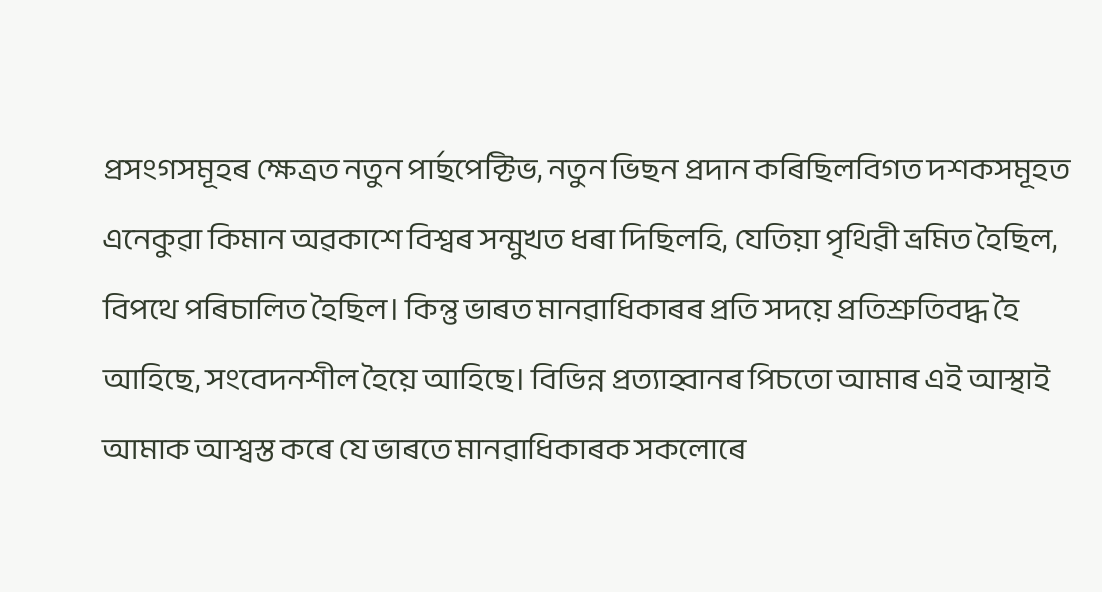প্ৰসংগসমূহৰ ক্ষেত্ৰত নতুন পাৰ্ছপেক্টিভ, নতুন ভিছন প্ৰদান কৰিছিলবিগত দশকসমূহত এনেকুৱা কিমান অৱকাশে বিশ্বৰ সন্মুখত ধৰা দিছিলহি, যেতিয়া পৃথিৱী ভ্ৰমিত হৈছিল, বিপথে পৰিচালিত হৈছিল। কিন্তু ভাৰত মানৱাধিকাৰৰ প্ৰতি সদয়ে প্ৰতিশ্ৰুতিবদ্ধ হৈ আহিছে, সংবেদনশীল হৈয়ে আহিছে। বিভিন্ন প্ৰত্যাহ্বানৰ পিচতো আমাৰ এই আস্থাই আমাক আশ্বস্ত কৰে যে ভাৰতে মানৱাধিকাৰক সকলোৰে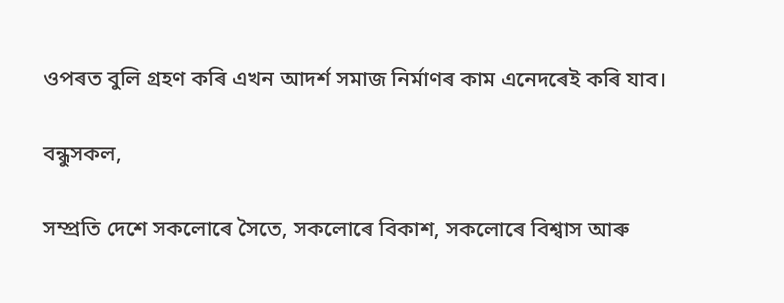ওপৰত বুলি গ্ৰহণ কৰি এখন আদৰ্শ সমাজ নিৰ্মাণৰ কাম এনেদৰেই কৰি যাব।

বন্ধুসকল,

সম্প্ৰতি দেশে সকলোৰে সৈতে, সকলোৰে বিকাশ, সকলোৰে বিশ্বাস আৰু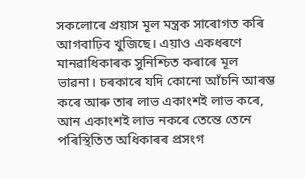সকলোৰে প্ৰয়াস মূল মন্ত্ৰক সাৰোগত কৰি আগবাঢ়িব খুজিছে। এয়াও একধৰণে মানৱাধিকাৰক সুনিশ্চিত কৰাৰে মূল ভাৱনা। চৰকাৰে যদি কোনো আঁচনি আৰম্ভ কৰে আৰু তাৰ লাভ একাংশই লাভ কৰে, আন একাংশই লাভ নকৰে তেন্তে তেনে পৰিস্থিতিত অধিকাৰৰ প্ৰসংগ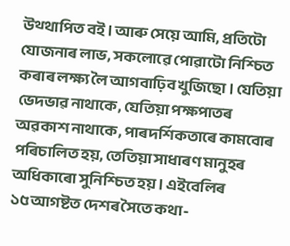উথ্থাপিত বই। আৰু সেয়ে আমি, প্ৰতিটো যোজনাৰ লাভ, সকলোৱে পোৱাটো নিশ্চিত কৰাৰ লক্ষ্য লৈ আগবাঢ়িব খুজিছো। যেতিয়া ভেদভাৱ নাথাকে, যেতিয়া পক্ষপাতৰ অৱকাশ নাথাকে, পাৰদৰ্শিকতাৰে কামবোৰ পৰিচালিত হয়, তেতিয়া সাধাৰণ মানুহৰ অধিকাৰো সুনিশ্চিত হয়। এইবেলিৰ ১৫আগষ্টত দেশৰ সৈতে কথা-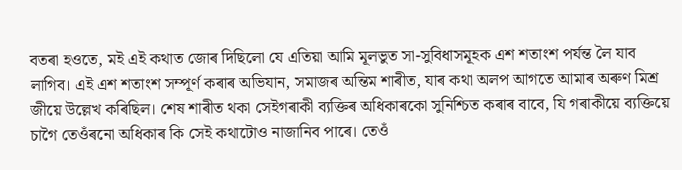বতৰা হওতে, মই এই কথাত জোৰ দিছিলো যে এতিয়া আমি মূলভুত সা-সুবিধাসমূহক এশ শতাংশ পৰ্যন্ত লৈ যাব লাগিব। এই এশ শতাংশ সম্পূৰ্ণ কৰাৰ অভিযান, সমাজৰ অন্তিম শাৰীত, যাৰ কথা অলপ আগতে আমাৰ অৰুণ মিশ্ৰ জীয়ে উল্লেখ কৰিছিল। শেষ শাৰীত থকা সেইগৰাকী ব্যক্তিৰ অধিকাৰকো সুনিশ্চিত কৰাৰ বাবে, যি গৰাকীয়ে ব্যক্তিয়ে চাগৈ তেওঁৰনো অধিকাৰ কি সেই কথাটোও নাজানিব পাৰে। তেওঁ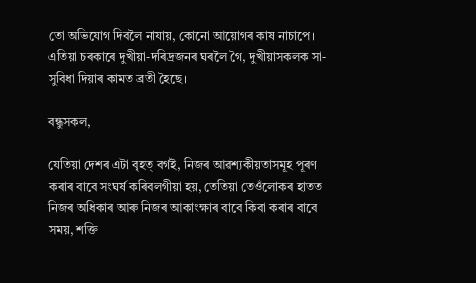তো অভিযোগ দিবলৈ নাযায়, কোনো আয়োগৰ কাষ নাচাপে। এতিয়া চৰকাৰে দুখীয়া-দৰিদ্ৰজনৰ ঘৰলৈ গৈ, দুখীয়াসকলক সা-সুবিধা দিয়াৰ কামত ব্ৰতী হৈছে।

বন্ধুসকল,

যেতিয়া দেশৰ এটা বৃহত্ বৰ্গই, নিজৰ আৱশ্যকীয়তাসমূহ পূৰণ কৰাৰ বাবে সংঘৰ্ষ কৰিবলগীয়া হয়, তেতিয়া তেওঁলোকৰ হাতত নিজৰ অধিকাৰ আৰু নিজৰ আকাংক্ষাৰ বাবে কিবা কৰাৰ বাবে সময়, শক্তি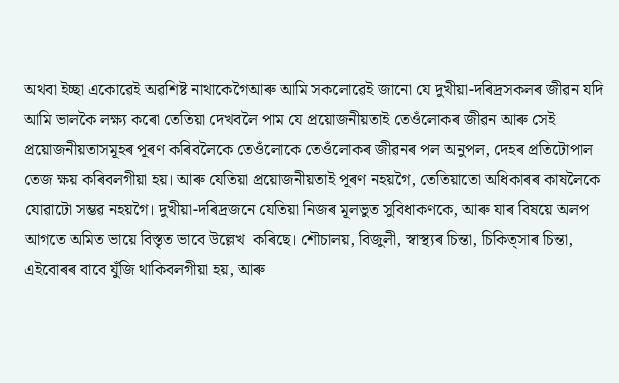অথবা ইচ্ছা একোৱেই অৱশিষ্ট নাথাকেগৈআৰু আমি সকলোৱেই জানো যে দুখীয়া-দৰিদ্ৰসকলৰ জীৱন যদি আমি ভালকৈ লক্ষ্য কৰো তেতিয়া দেখবলৈ পাম যে প্ৰয়োজনীয়তাই তেওঁলোকৰ জীৱন আৰু সেই প্ৰয়োজনীয়তাসমূহৰ পূৰণ কৰিবলৈকে তেওঁলোকে তেওঁলোকৰ জীৱনৰ পল অনুপল, দেহৰ প্ৰতিটোপাল তেজ ক্ষয় কৰিবলগীয়া হয়। আৰু যেতিয়া প্ৰয়োজনীয়তাই পূৰণ নহয়গৈ, তেতিয়াতো অধিকাৰৰ কাষলৈকে যোৱাটো সম্ভৱ নহয়গৈ। দুখীয়া-দৰিদ্ৰজনে যেতিয়া নিজৰ মূলভুত সুবিধাকণকে, আৰু যাৰ বিষয়ে অলপ আগতে অমিত ভায়ে বিস্তৃত ভাবে উল্লেখ  কৰিছে। শৌচালয়, বিজুলী, স্বাস্থ্যৰ চিন্তা, চিকিত্সাৰ চিন্তা, এইবোৰৰ বাবে যুঁজি থাকিবলগীয়া হয়, আৰু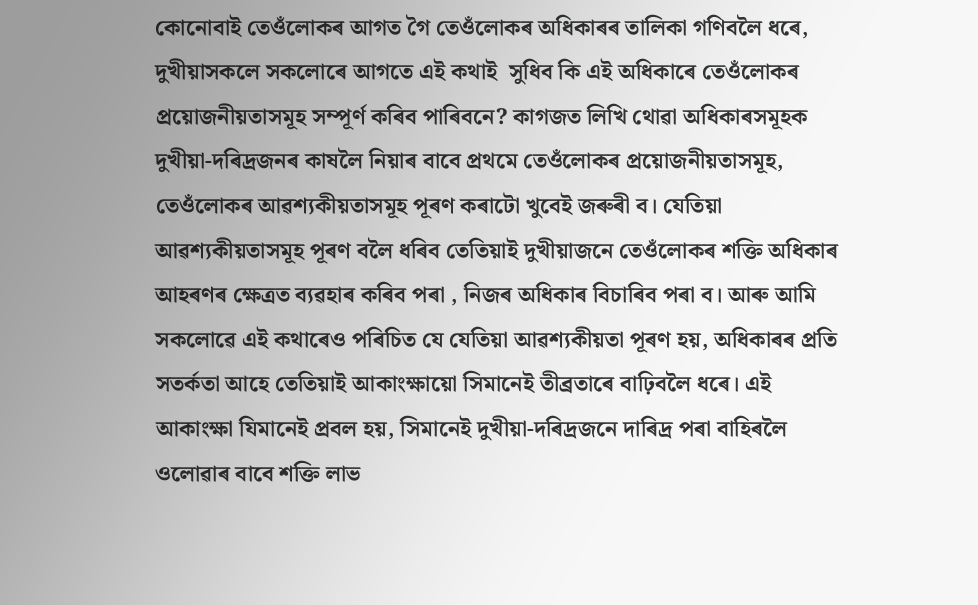কোনোবাই তেওঁলোকৰ আগত গৈ তেওঁলোকৰ অধিকাৰৰ তালিকা গণিবলৈ ধৰে, দুখীয়াসকলে সকলোৰে আগতে এই কথাই  সুধিব কি এই অধিকাৰে তেওঁলোকৰ প্ৰয়োজনীয়তাসমূহ সম্পূৰ্ণ কৰিব পাৰিবনে? কাগজত লিখি থোৱা অধিকাৰসমূহক দুখীয়া-দৰিদ্ৰজনৰ কাষলৈ নিয়াৰ বাবে প্ৰথমে তেওঁলোকৰ প্ৰয়োজনীয়তাসমূহ, তেওঁলোকৰ আৱশ্যকীয়তাসমূহ পূৰণ কৰাটো খুবেই জৰুৰী ব। যেতিয়া আৱশ্যকীয়তাসমূহ পূৰণ বলৈ ধৰিব তেতিয়াই দুখীয়াজনে তেওঁলোকৰ শক্তি অধিকাৰ আহৰণৰ ক্ষেত্ৰত ব্যৱহাৰ কৰিব পৰা , নিজৰ অধিকাৰ বিচাৰিব পৰা ব। আৰু আমি সকলোৱে এই কথাৰেও পৰিচিত যে যেতিয়া আৱশ্যকীয়তা পূৰণ হয়, অধিকাৰৰ প্ৰতি সতৰ্কতা আহে তেতিয়াই আকাংক্ষায়ো সিমানেই তীব্ৰতাৰে বাঢ়িবলৈ ধৰে। এই আকাংক্ষা যিমানেই প্ৰবল হয়, সিমানেই দুখীয়া-দৰিদ্ৰজনে দাৰিদ্ৰ পৰা বাহিৰলৈ ওলোৱাৰ বাবে শক্তি লাভ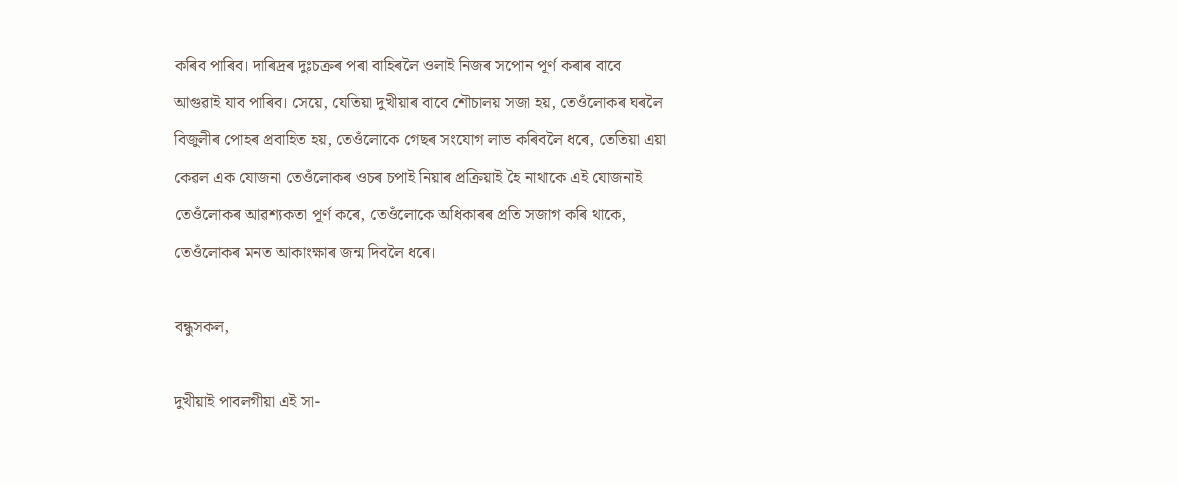কৰিব পাৰিব। দাৰিদ্ৰৰ দুঃচক্ৰৰ পৰা বাহিৰলৈ ওলাই নিজৰ সপোন পূৰ্ণ কৰাৰ বাবে আগুৱাই যাব পাৰিব। সেয়ে, যেতিয়া দুখীয়াৰ বাবে শৌচালয় সজা হয়, তেওঁলোকৰ ঘৰলৈ বিজুলীৰ পোহৰ প্ৰবাহিত হয়, তেওঁলোকে গেছৰ সংযোগ লাভ কৰিবলৈ ধৰে, তেতিয়া এয়া কেৱল এক যোজনা তেওঁলোকৰ ওচৰ চপাই নিয়াৰ প্ৰক্ৰিয়াই হৈ নাথাকে এই যোজনাই তেওঁলোকৰ আৱশ্যকতা পূৰ্ণ কৰে, তেওঁলোকে অধিকাৰৰ প্ৰতি সজাগ কৰি থাকে, তেওঁলোকৰ মনত আকাংক্ষাৰ জন্ম দিবলৈ ধৰে।

বন্ধুসকল,

দুখীয়াই পাবলগীয়া এই সা-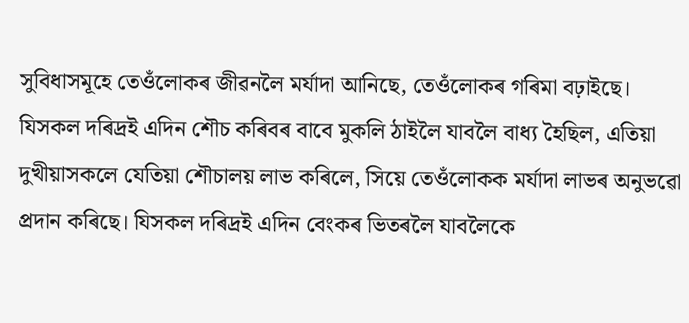সুবিধাসমূহে তেওঁলোকৰ জীৱনলৈ মৰ্যাদা আনিছে, তেওঁলোকৰ গৰিমা বঢ়াইছে। যিসকল দৰিদ্ৰই এদিন শৌচ কৰিবৰ বাবে মুকলি ঠাইলৈ যাবলৈ বাধ্য হৈছিল, এতিয়া দুখীয়াসকলে যেতিয়া শৌচালয় লাভ কৰিলে, সিয়ে তেওঁলোকক মৰ্যাদা লাভৰ অনুভৱো প্ৰদান কৰিছে। যিসকল দৰিদ্ৰই এদিন বেংকৰ ভিতৰলৈ যাবলৈকে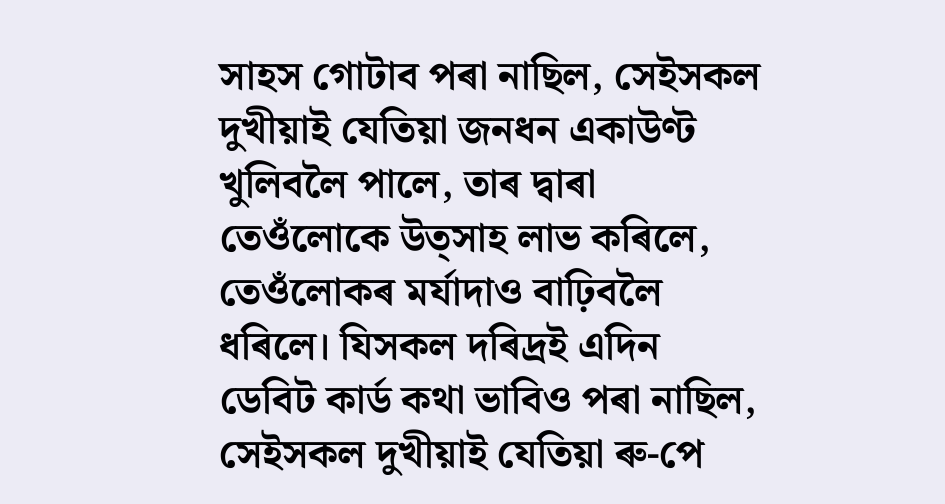সাহস গোটাব পৰা নাছিল, সেইসকল দুখীয়াই যেতিয়া জনধন একাউণ্ট খুলিবলৈ পালে, তাৰ দ্বাৰা তেওঁলোকে উত্সাহ লাভ কৰিলে, তেওঁলোকৰ মৰ্যাদাও বাঢ়িবলৈ ধৰিলে। যিসকল দৰিদ্ৰই এদিন ডেবিট কাৰ্ড কথা ভাবিও পৰা নাছিল, সেইসকল দুখীয়াই যেতিয়া ৰু-পে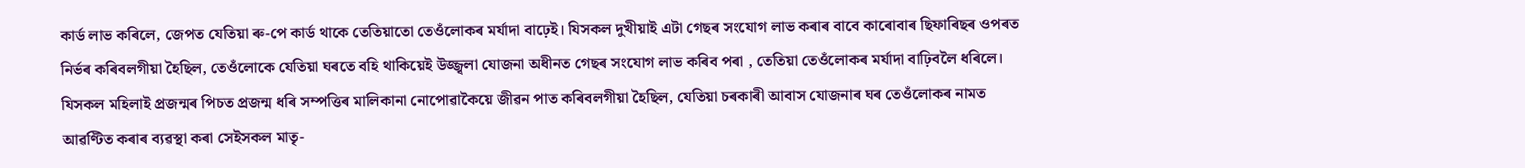কাৰ্ড লাভ কৰিলে, জেপত যেতিয়া ৰু-পে কাৰ্ড থাকে তেতিয়াতো তেওঁলোকৰ মৰ্যাদা বাঢ়েই। যিসকল দুখীয়াই এটা গেছৰ সংযোগ লাভ কৰাৰ বাবে কাৰোবাৰ ছিফাৰিছৰ ওপৰত নিৰ্ভৰ কৰিবলগীয়া হৈছিল, তেওঁলোকে যেতিয়া ঘৰতে বহি থাকিয়েই উজ্জ্বলা যোজনা অধীনত গেছৰ সংযোগ লাভ কৰিব পৰা , তেতিয়া তেওঁলোকৰ মৰ্যাদা বাঢ়িবলৈ ধৰিলে। যিসকল মহিলাই প্ৰজন্মৰ পিচত প্ৰজন্ম ধৰি সম্পত্তিৰ মালিকানা নোপোৱাকৈয়ে জীৱন পাত কৰিবলগীয়া হৈছিল, যেতিয়া চৰকাৰী আবাস যোজনাৰ ঘৰ তেওঁলোকৰ নামত আৱণ্টিত কৰাৰ ব্যৱস্থা কৰা সেইসকল মাতৃ-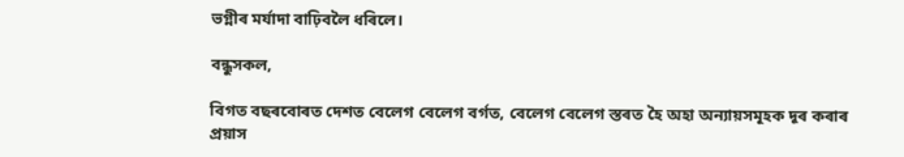ভগ্নীৰ মৰ্যাদা বাঢ়িবলৈ ধৰিলে।

বন্ধুসকল,

বিগত বছৰবোৰত দেশত বেলেগ বেলেগ বৰ্গত, বেলেগ বেলেগ স্তৰত হৈ অহা অন্যায়সমূহক দূৰ কৰাৰ প্ৰয়াস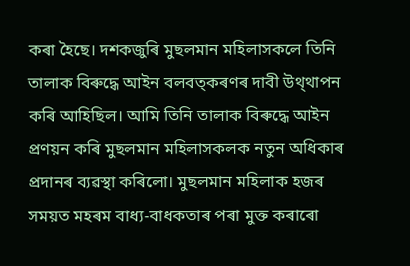কৰা হৈছে। দশকজুৰি মুছলমান মহিলাসকলে তিনি তালাক বিৰুদ্ধে আইন বলবত্কৰণৰ দাবী উথ্থাপন কৰি আহিছিল। আমি তিনি তালাক বিৰুদ্ধে আইন প্ৰণয়ন কৰি মুছলমান মহিলাসকলক নতুন অধিকাৰ প্ৰদানৰ ব্যৱস্থা কৰিলো। মুছলমান মহিলাক হজৰ সময়ত মহৰম বাধ্য-বাধকতাৰ পৰা মুক্ত কৰাৰো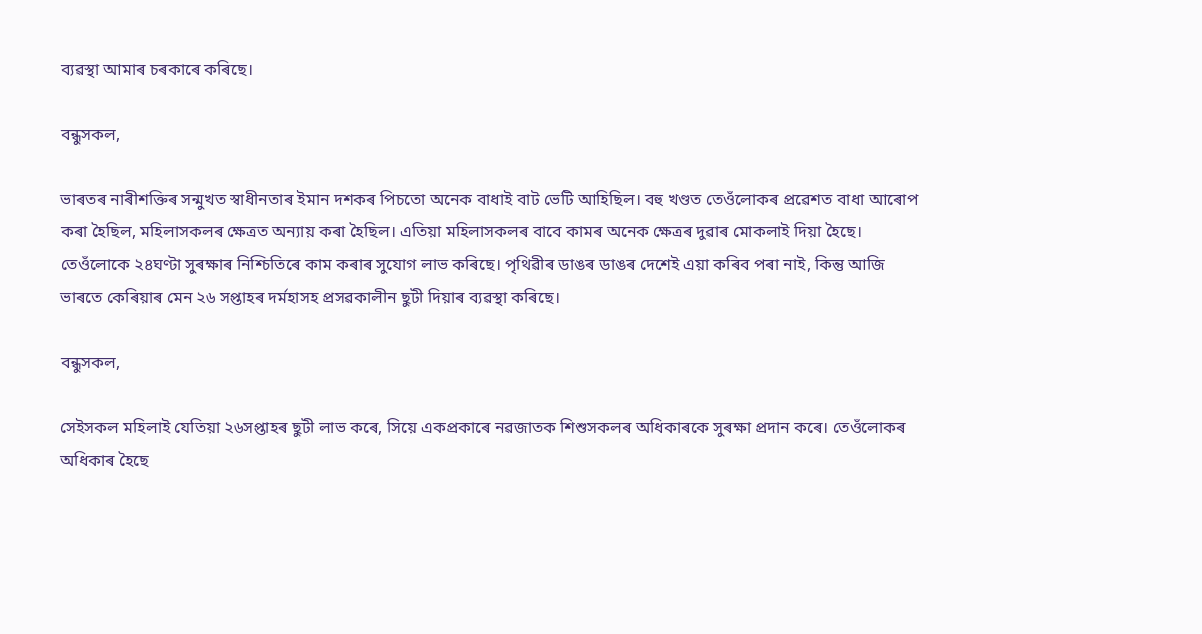ব্যৱস্থা আমাৰ চৰকাৰে কৰিছে।

বন্ধুসকল,

ভাৰতৰ নাৰীশক্তিৰ সন্মুখত স্বাধীনতাৰ ইমান দশকৰ পিচতো অনেক বাধাই বাট ভেটি আহিছিল। বহু খণ্ডত তেওঁলোকৰ প্ৰৱেশত বাধা আৰোপ কৰা হৈছিল, মহিলাসকলৰ ক্ষেত্ৰত অন্যায় কৰা হৈছিল। এতিয়া মহিলাসকলৰ বাবে কামৰ অনেক ক্ষেত্ৰৰ দুৱাৰ মোকলাই দিয়া হৈছে। তেওঁলোকে ২৪ঘণ্টা সুৰক্ষাৰ নিশ্চিতিৰে কাম কৰাৰ সুযোগ লাভ কৰিছে। পৃথিৱীৰ ডাঙৰ ডাঙৰ দেশেই এয়া কৰিব পৰা নাই, কিন্তু আজি ভাৰতে কেৰিয়াৰ মেন ২৬ সপ্তাহৰ দৰ্মহাসহ প্ৰসৱকালীন ছুটী দিয়াৰ ব্যৱস্থা কৰিছে।

বন্ধুসকল,

সেইসকল মহিলাই যেতিয়া ২৬সপ্তাহৰ ছুটী লাভ কৰে, সিয়ে একপ্ৰকাৰে নৱজাতক শিশুসকলৰ অধিকাৰকে সুৰক্ষা প্ৰদান কৰে। তেওঁলোকৰ অধিকাৰ হৈছে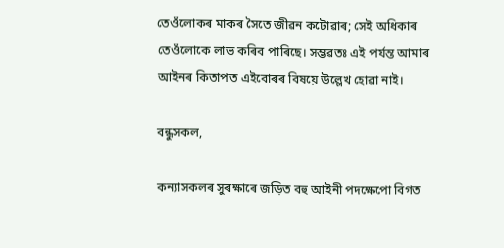তেওঁলোকৰ মাকৰ সৈতে জীৱন কটোৱাৰ; সেই অধিকাৰ তেওঁলোকে লাভ কৰিব পাৰিছে। সম্ভৱতঃ এই পৰ্যন্ত আমাৰ আইনৰ কিতাপত এইবোৰৰ বিষয়ে উল্লেখ হোৱা নাই।

বন্ধুসকল,

কন্যাসকলৰ সুৰক্ষাৰে জড়িত বহু আইনী পদক্ষেপো বিগত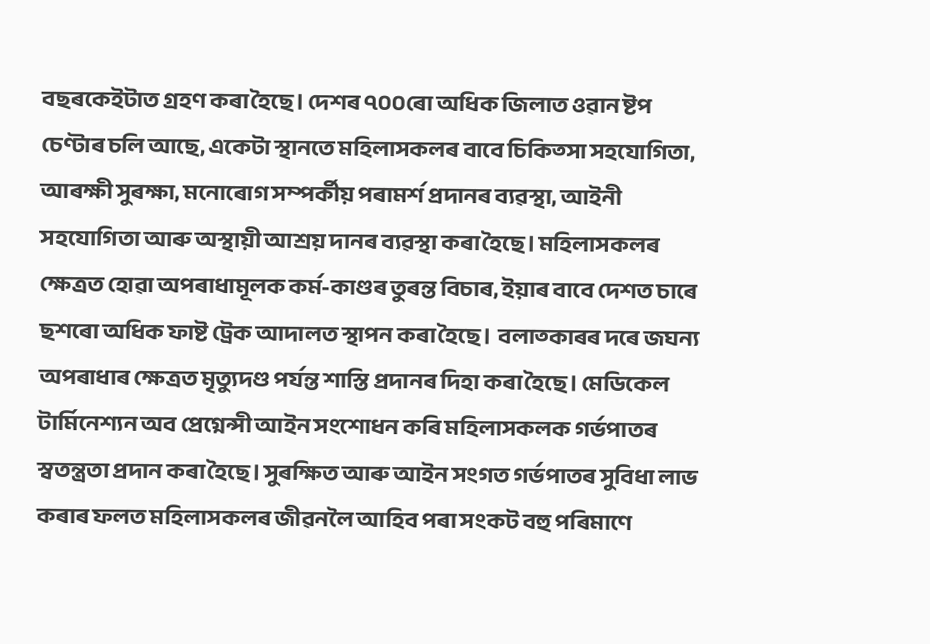বছৰকেইটাত গ্ৰহণ কৰা হৈছে। দেশৰ ৭০০ৰো অধিক জিলাত ওৱান ষ্টপ চেণ্টাৰ চলি আছে, একেটা স্থানতে মহিলাসকলৰ বাবে চিকিত্সা সহযোগিতা, আৰক্ষী সুৰক্ষা, মনোৰোগ সম্পৰ্কীয় পৰামৰ্শ প্ৰদানৰ ব্যৱস্থা, আইনী সহযোগিতা আৰু অস্থায়ী আশ্ৰয় দানৰ ব্যৱস্থা কৰা হৈছে। মহিলাসকলৰ ক্ষেত্ৰত হোৱা অপৰাধামূলক কৰ্ম-কাণ্ডৰ তুৰন্ত বিচাৰ, ইয়াৰ বাবে দেশত চাৰে ছশৰো অধিক ফাষ্ট ট্ৰেক আদালত স্থাপন কৰা হৈছে।  বলাত্কাৰৰ দৰে জঘন্য অপৰাধাৰ ক্ষেত্ৰত মৃত্যুদণ্ড পৰ্যন্ত শাস্তি প্ৰদানৰ দিহা কৰা হৈছে। মেডিকেল টাৰ্মিনেশ্যন অব প্ৰেগ্নেন্সী আইন সংশোধন কৰি মহিলাসকলক গৰ্ভপাতৰ স্বতন্ত্ৰতা প্ৰদান কৰা হৈছে। সুৰক্ষিত আৰু আইন সংগত গৰ্ভপাতৰ সুবিধা লাভ কৰাৰ ফলত মহিলাসকলৰ জীৱনলৈ আহিব পৰা সংকট বহু পৰিমাণে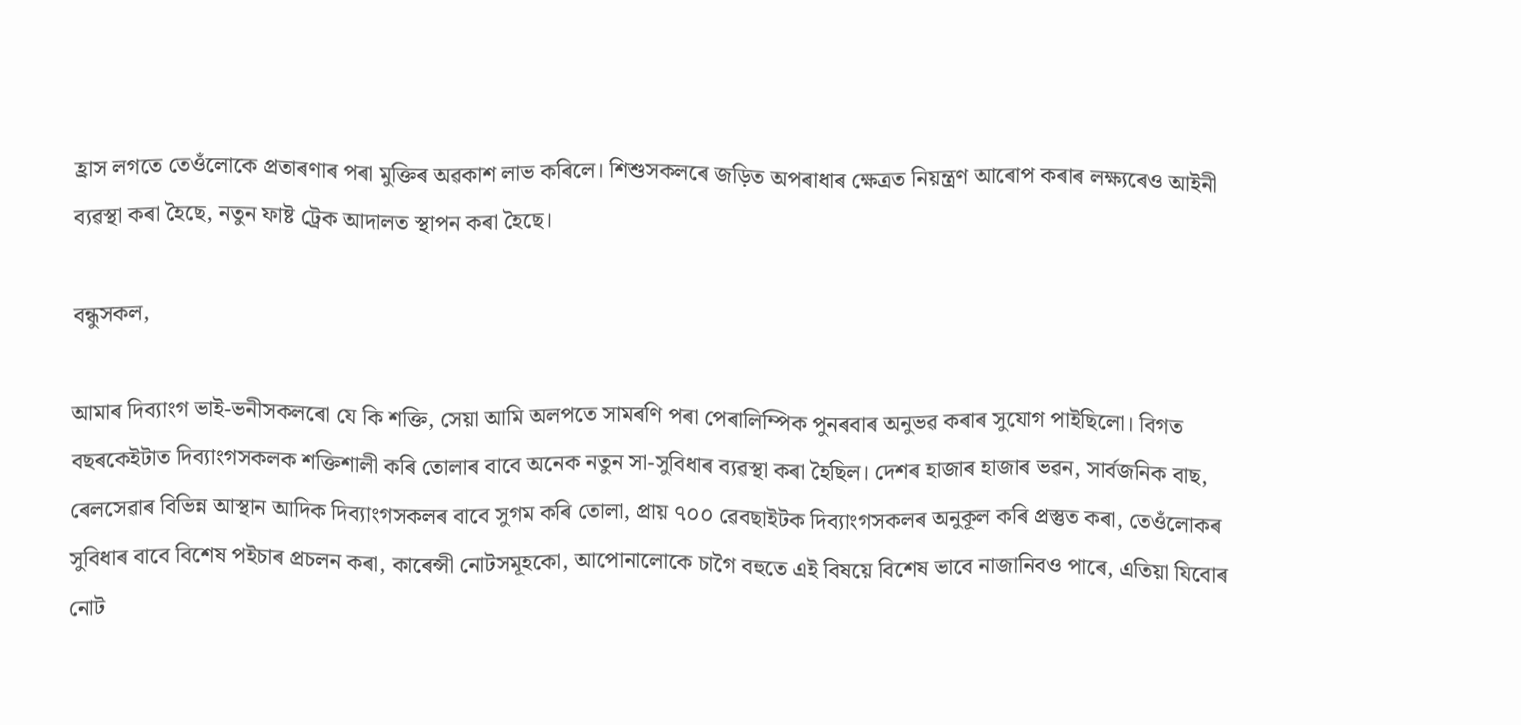হ্ৰাস লগতে তেওঁলোকে প্ৰতাৰণাৰ পৰা মুক্তিৰ অৱকাশ লাভ কৰিলে। শিশুসকলৰে জড়িত অপৰাধাৰ ক্ষেত্ৰত নিয়ন্ত্ৰণ আৰোপ কৰাৰ লক্ষ্যৰেও আইনী ব্যৱস্থা কৰা হৈছে, নতুন ফাষ্ট ট্ৰেক আদালত স্থাপন কৰা হৈছে।

বন্ধুসকল,

আমাৰ দিব্যাংগ ভাই-ভনীসকলৰো যে কি শক্তি, সেয়া আমি অলপতে সামৰণি পৰা পেৰালিম্পিক পুনৰবাৰ অনুভৱ কৰাৰ সুযোগ পাইছিলো। বিগত বছৰকেইটাত দিব্যাংগসকলক শক্তিশালী কৰি তোলাৰ বাবে অনেক নতুন সা-সুবিধাৰ ব্যৱস্থা কৰা হৈছিল। দেশৰ হাজাৰ হাজাৰ ভৱন, সাৰ্বজনিক বাছ, ৰেলসেৱাৰ বিভিন্ন আস্থান আদিক দিব্যাংগসকলৰ বাবে সুগম কৰি তোলা, প্ৰায় ৭০০ ৱেবছাইটক দিব্যাংগসকলৰ অনুকূল কৰি প্ৰস্তুত কৰা, তেওঁলোকৰ সুবিধাৰ বাবে বিশেষ পইচাৰ প্ৰচলন কৰা, কাৰেন্সী নোটসমূহকো, আপোনালোকে চাগৈ বহুতে এই বিষয়ে বিশেষ ভাবে নাজানিবও পাৰে, এতিয়া যিবোৰ নোট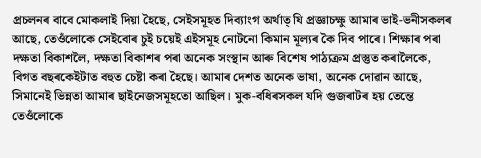প্ৰচলনৰ বাবে মোকলাই দিয়া হৈছে, সেইসমূহত দিব্যাংগ অৰ্থাত্ যি প্ৰজ্ঞাচক্ষু আমাৰ ভাই-ভনীসকলৰ আছে, তেওঁলোকে সেইবোৰ চুই চয়েই এইসমূহ নোটনো কিমান মূল্যৰ কৈ দিব পাৰে। শিক্ষাৰ পৰা দক্ষতা বিকাশলৈ, দক্ষতা বিকাশৰ পৰা অনেক সংস্থান আৰু বিশেষ পাঠ্যক্ৰম প্ৰস্তুত কৰালৈকে, বিগত বছৰকেইটাত বহুত চেষ্টা কৰা হৈছে। আমাৰ দেশত অনেক ভাষা, অনেক দোৱান আছে, সিমানেই ভিন্নতা আমাৰ ছাইনেজসমূহতো আছিল। মুক-বধিৰসকল যদি গুজৰাটৰ হয় তেন্তে তেওঁলোকে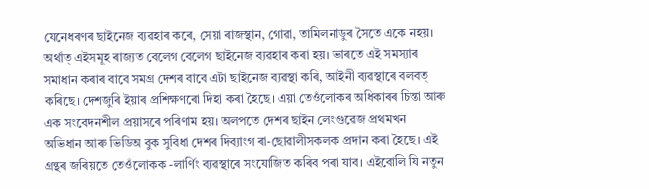যেনেধৰণৰ ছাইনেজ ব্যৱহাৰ কৰে, সেয়া ৰাজস্থান, গোৱা, তামিলনাডুৰ সৈতে একে নহয়। অৰ্থাত্ এইসমূহ ৰাজ্যত বেলেগ বেলেগ ছাইনেজ ব্যৱহাৰ কৰা হয়। ভাৰতে এই সমস্যাৰ সমাধান কৰাৰ বাবে সমগ্ৰ দেশৰ বাবে এটা ছাইনেজ ব্যৱস্থা কৰি, আইনী ব্যৱস্থাৰে বলবত্ কৰিছে। দেশজুৰি ইয়াৰ প্ৰশিক্ষণৰো দিহা কৰা হৈছে। এয়া তেওঁলোকৰ অধিকাৰৰ চিন্তা আৰু এক সংবেদনশীল প্ৰয়াসৰে পৰিণাম হয়। অলপতে দেশৰ ছাইন লেংগুৱেজ প্ৰথমখন অভিধান আৰু ভিডিঅ বুক সুবিধা দেশৰ দিব্যাংগ ৰা-ছোৱালীসকলক প্ৰদান কৰা হৈছে। এই গ্ৰন্থৰ জৰিয়তে তেওঁলোকক -লাৰ্ণিং ব্যৱস্থাৰে সংযোজিত কৰিব পৰা যাব। এইবোলি যি নতুন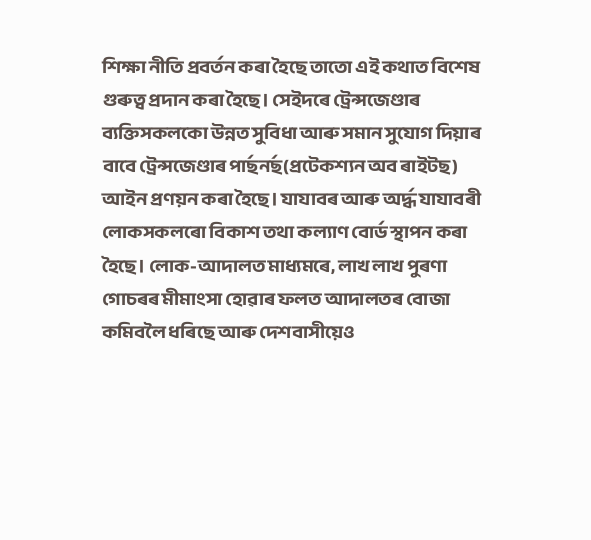শিক্ষা নীতি প্ৰবৰ্তন কৰা হৈছে তাতো এই কথাত বিশেষ গুৰুত্ব প্ৰদান কৰা হৈছে। সেইদৰে ট্ৰেন্সজেণ্ডাৰ ব্যক্তিসকলকো উন্নত সুবিধা আৰু সমান সুযোগ দিয়াৰ বাবে ট্ৰেন্সজেণ্ডাৰ পাৰ্ছনৰ্ছ(প্ৰটেকশ্যন অব ৰাইটছ) আইন প্ৰণয়ন কৰা হৈছে। যাযাবৰ আৰু অৰ্দ্ধ যাযাবৰী লোকসকলৰো বিকাশ তথা কল্যাণ বোৰ্ড স্থাপন কৰা হৈছে। লোক-আদালত মাধ্যমৰে, লাখ লাখ পুৰণা গোচৰৰ মীমাংসা হোৱাৰ ফলত আদালতৰ বোজা কমিবলৈ ধৰিছে আৰু দেশবাসীয়েও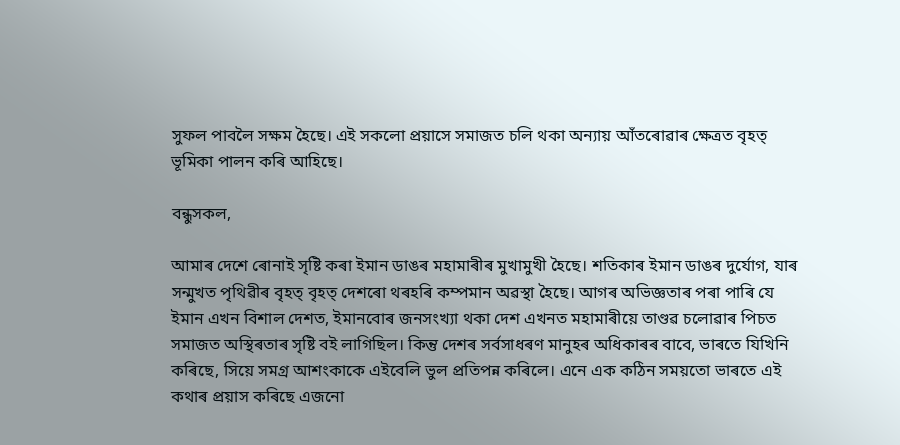সুফল পাবলৈ সক্ষম হৈছে। এই সকলো প্ৰয়াসে সমাজত চলি থকা অন্যায় আঁতৰোৱাৰ ক্ষেত্ৰত বৃহত্ ভূমিকা পালন কৰি আহিছে।

বন্ধুসকল,

আমাৰ দেশে ৰোনাই সৃষ্টি কৰা ইমান ডাঙৰ মহামাৰীৰ মুখামুখী হৈছে। শতিকাৰ ইমান ডাঙৰ দুৰ্যোগ, যাৰ সন্মুখত পৃথিৱীৰ বৃহত্ বৃহত্ দেশৰো থৰহৰি কম্পমান অৱস্থা হৈছে। আগৰ অভিজ্ঞতাৰ পৰা পাৰি যে ইমান এখন বিশাল দেশত, ইমানবোৰ জনসংখ্যা থকা দেশ এখনত মহামাৰীয়ে তাণ্ডৱ চলোৱাৰ পিচত সমাজত অস্থিৰতাৰ সৃষ্টি বই লাগিছিল। কিন্তু দেশৰ সৰ্বসাধৰণ মানুহৰ অধিকাৰৰ বাবে, ভাৰতে যিখিনি কৰিছে, সিয়ে সমগ্ৰ আশংকাকে এইবেলি ভুল প্ৰতিপন্ন কৰিলে। এনে এক কঠিন সময়তো ভাৰতে এই কথাৰ প্ৰয়াস কৰিছে এজনো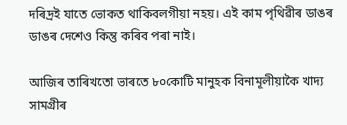দৰিদ্ৰই যাতে ভোকত থাকিবলগীয়া নহয়। এই কাম পৃথিৱীৰ ডাঙৰ ডাঙৰ দেশেও কিন্তু কৰিব পৰা নাই।

আজিৰ তাৰিখতো ভাৰতে ৮০কোটি মানুহক বিনামূলীয়াকৈ খাদ্য সামগ্ৰীৰ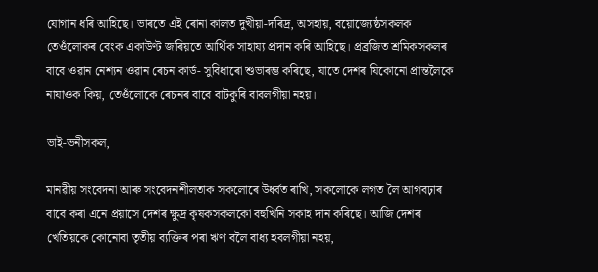যোগান ধৰি আহিছে। ভাৰতে এই ৰোনা কালত দুখীয়া-দৰিদ্ৰ, অসহায়, বয়োজ্যেষ্ঠসকলক তেওঁলোকৰ বেংক একাউণ্ট জৰিয়তে আৰ্থিক সাহায্য প্ৰদান কৰি আহিছে। প্ৰব্ৰজিত শ্ৰমিকসকলৰ বাবে ওৱান নেশ্যন ওৱান ৰেচন কাৰ্ড- সুবিধাৰো শুভাৰম্ভ কৰিছে, যাতে দেশৰ যিকোনো প্ৰান্তলৈকে নাযাওক কিয়, তেওঁলোকে ৰেচনৰ বাবে বাটকুৰি বাবলগীয়া নহয়।

ভাই-ভনীসকল,

মানৱীয় সংবেদনা আৰু সংবেদনশীলতাক সকলোৰে উৰ্ধ্বত ৰাখি, সকলোকে লগত লৈ আগবঢ়াৰ বাবে কৰা এনে প্ৰয়াসে দেশৰ ক্ষুদ্ৰ কৃষকসকলকো বহুখিনি সকাহ দান কৰিছে। আজি দেশৰ খেতিয়কে কোনোবা তৃতীয় ব্যক্তিৰ পৰা ঋণ বলৈ বাধ্য হবলগীয়া নহয়,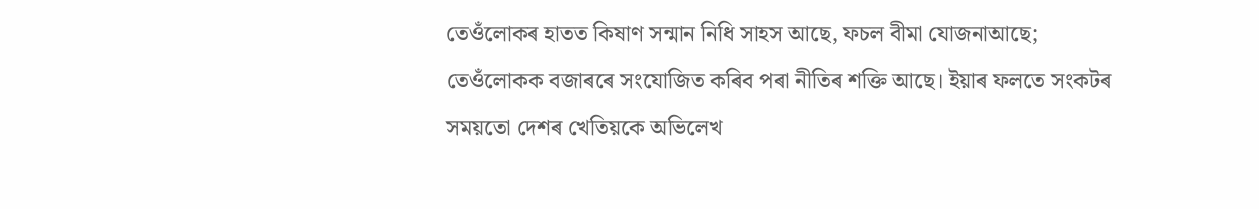তেওঁলোকৰ হাতত কিষাণ সন্মান নিধি সাহস আছে, ফচল বীমা যোজনাআছে; তেওঁলোকক বজাৰৰে সংযোজিত কৰিব পৰা নীতিৰ শক্তি আছে। ইয়াৰ ফলতে সংকটৰ সময়তো দেশৰ খেতিয়কে অভিলেখ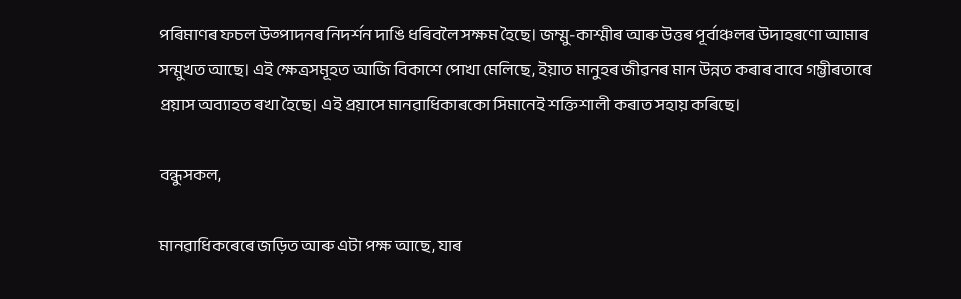পৰিমাণৰ ফচল উত্পাদনৰ নিদৰ্শন দাঙি ধৰিবলৈ সক্ষম হৈছে। জম্মু-কাশ্মীৰ আৰু উত্তৰ পূৰ্বাঞ্চলৰ উদাহৰণো আমাৰ সন্মুখত আছে। এই ক্ষেত্ৰসমূহত আজি বিকাশে পোখা মেলিছে, ইয়াত মানুহৰ জীৱনৰ মান উন্নত কৰাৰ বাবে গম্ভীৰতাৰে প্ৰয়াস অব্যাহত ৰখা হৈছে। এই প্ৰয়াসে মানৱাধিকাৰকো সিমানেই শক্তিশালী কৰাত সহায় কৰিছে।

বন্ধুসকল,

মানৱাধিকৰেৰে জড়িত আৰু এটা পক্ষ আছে, যাৰ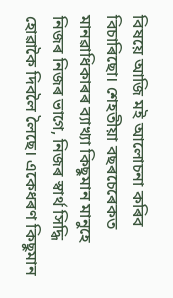বিষয়ে আজি মই আলোচনা কৰিব বিচাৰিছো। শেহতীয়া বছৰচেৰেকত মানৱাধিকাৰৰ ব্যাখ্যা কিছুমান মানুহে নিজৰ নিজৰ ভাগে, নিজৰ স্বাৰ্থ সিদ্ধি হোৱাকৈ দিবলৈ লৈছে। একেধৰণ কিছুমান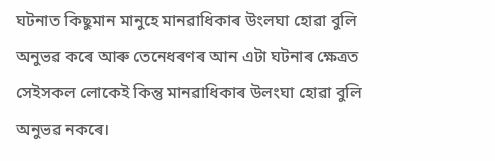ঘটনাত কিছুমান মানুহে মানৱাধিকাৰ উংলঘা হোৱা বুলি অনুভৱ কৰে আৰু তেনেধৰণৰ আন এটা ঘটনাৰ ক্ষেত্ৰত সেইসকল লোকেই কিন্তু মানৱাধিকাৰ উলংঘা হোৱা বুলি অনুভৱ নকৰে।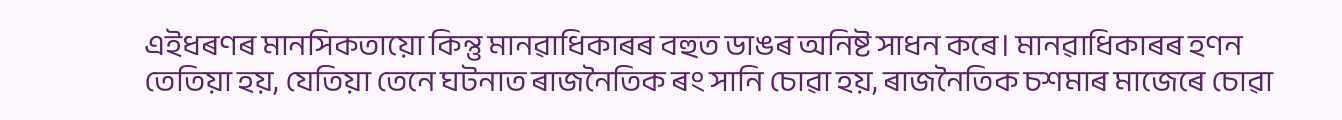এইধৰণৰ মানসিকতায়ো কিন্তু মানৱাধিকাৰৰ বহুত ডাঙৰ অনিষ্ট সাধন কৰে। মানৱাধিকাৰৰ হণন তেতিয়া হয়, যেতিয়া তেনে ঘটনাত ৰাজনৈতিক ৰং সানি চোৱা হয়, ৰাজনৈতিক চশমাৰ মাজেৰে চোৱা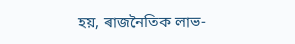হয়, ৰাজনৈতিক লাভ-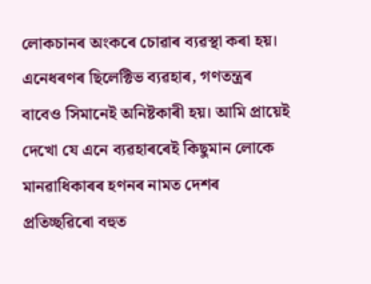লোকচানৰ অংকৰে চোৱাৰ ব্যৱস্থা কৰা হয়। এনেধৰণৰ ছিলেক্টিভ ব্যৱহাৰ, গণতন্ত্ৰৰ বাবেও সিমানেই অনিষ্টকাৰী হয়। আমি প্ৰায়েই দেখো যে এনে ব্যৱহাৰৰেই কিছুমান লোকে মানৱাধিকাৰৰ হণনৰ নামত দেশৰ প্ৰতিচ্ছৱিৰো বহুত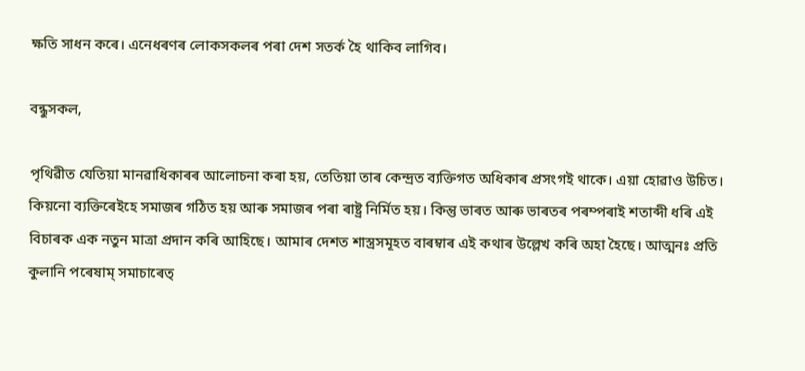ক্ষতি সাধন কৰে। এনেধৰণৰ লোকসকলৰ পৰা দেশ সতৰ্ক হৈ থাকিব লাগিব।

বন্ধুসকল,

পৃথিৱীত যেতিয়া মানৱাধিকাৰৰ আলোচনা কৰা হয়, তেতিয়া তাৰ কেন্দ্ৰত ব্যক্তিগত অধিকাৰ প্ৰসংগই থাকে। এয়া হোৱাও উচিত। কিয়নো ব্যক্তিৰেইহে সমাজৰ গঠিত হয় আৰু সমাজৰ পৰা ৰাষ্ট্ৰ নিৰ্মিত হয়। কিন্তু ভাৰত আৰু ভাৰতৰ পৰম্পৰাই শতাব্দী ধৰি এই বিচাৰক এক নতুন মাত্ৰা প্ৰদান কৰি আহিছে। আমাৰ দেশত শাস্ত্ৰসমূহত বাৰম্বাৰ এই কথাৰ উল্লেখ কৰি অহা হৈছে। আত্মনঃ প্ৰতি কুলানি পৰেষাম্ সমাচাৰেত্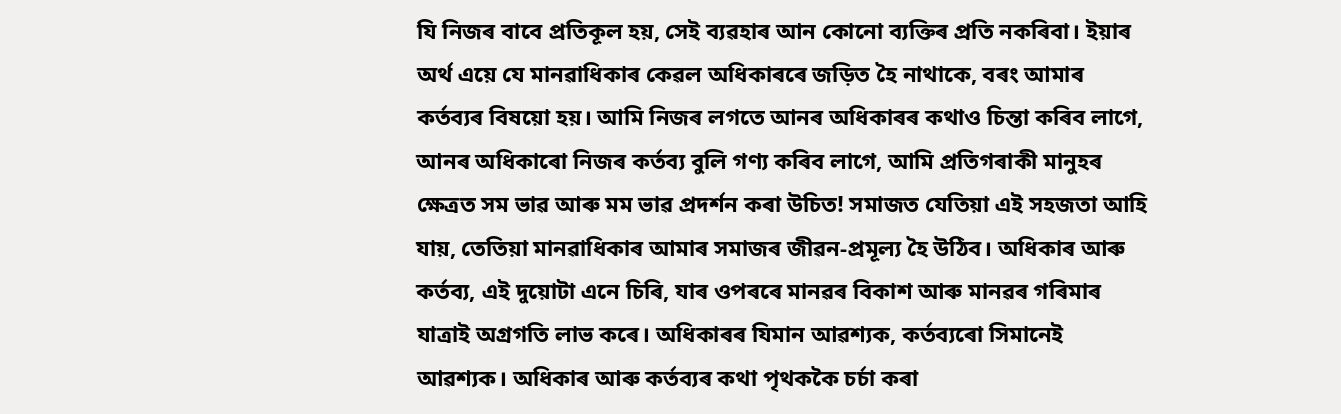যি নিজৰ বাবে প্ৰতিকূল হয়, সেই ব্যৱহাৰ আন কোনো ব্যক্তিৰ প্ৰতি নকৰিবা। ইয়াৰ অৰ্থ এয়ে যে মানৱাধিকাৰ কেৱল অধিকাৰৰে জড়িত হৈ নাথাকে, বৰং আমাৰ কৰ্তব্যৰ বিষয়ো হয়। আমি নিজৰ লগতে আনৰ অধিকাৰৰ কথাও চিন্তা কৰিব লাগে, আনৰ অধিকাৰো নিজৰ কৰ্তব্য বুলি গণ্য কৰিব লাগে, আমি প্ৰতিগৰাকী মানুহৰ ক্ষেত্ৰত সম ভাৱ আৰু মম ভাৱ প্ৰদৰ্শন কৰা উচিত! সমাজত যেতিয়া এই সহজতা আহি যায়, তেতিয়া মানৱাধিকাৰ আমাৰ সমাজৰ জীৱন-প্ৰমূল্য হৈ উঠিব। অধিকাৰ আৰু কৰ্তব্য, এই দুয়োটা এনে চিৰি, যাৰ ওপৰৰে মানৱৰ বিকাশ আৰু মানৱৰ গৰিমাৰ যাত্ৰাই অগ্ৰগতি লাভ কৰে। অধিকাৰৰ যিমান আৱশ্যক, কৰ্তব্যৰো সিমানেই আৱশ্যক। অধিকাৰ আৰু কৰ্তব্যৰ কথা পৃথককৈ চৰ্চা কৰা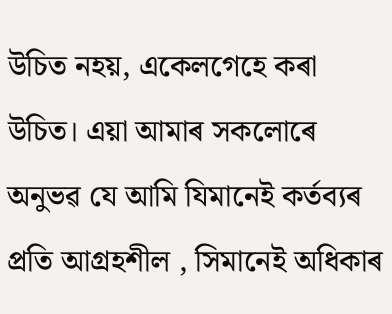উচিত নহয়, একেলগেহে কৰা উচিত। এয়া আমাৰ সকলোৰে অনুভৱ যে আমি যিমানেই কৰ্তব্যৰ প্ৰতি আগ্ৰহশীল , সিমানেই অধিকাৰ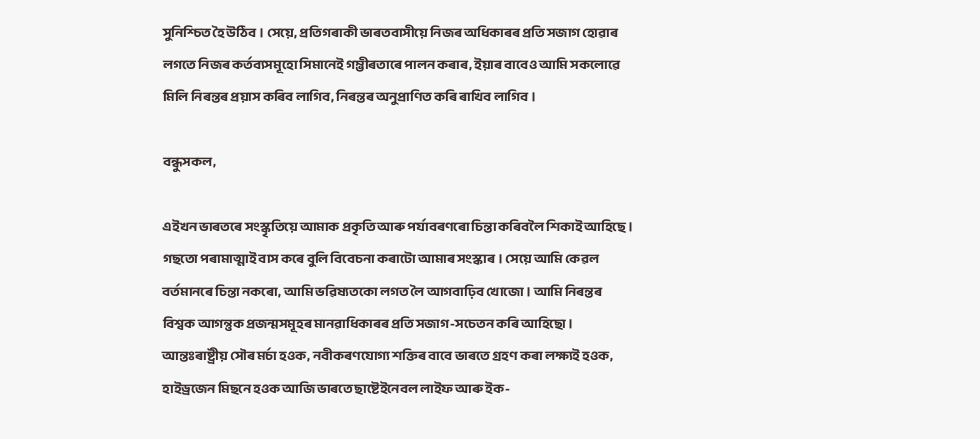সুনিশ্চিত হৈ উঠিব। সেয়ে, প্ৰতিগৰাকী ভাৰতবাসীয়ে নিজৰ অধিকাৰৰ প্ৰতি সজাগ হোৱাৰ লগতে নিজৰ কৰ্তব্যসমূহো সিমানেই গম্ভীৰতাৰে পালন কৰাৰ, ইয়াৰ বাবেও আমি সকলোৱে মিলি নিৰন্তৰ প্ৰয়াস কৰিব লাগিব, নিৰন্তৰ অনুপ্ৰাণিত কৰি ৰাখিব লাগিব।

বন্ধুসকল,

এইখন ভাৰতৰে সংস্কৃতিয়ে আমাক প্ৰকৃতি আৰু পৰ্যাবৰণৰো চিন্তা কৰিবলৈ শিকাই আহিছে। গছতো পৰামাত্মাই বাস কৰে বুলি বিবেচনা কৰাটো আমাৰ সংস্কাৰ। সেয়ে আমি কেৱল বৰ্তমানৰে চিন্তা নকৰো, আমি ভৱিষ্যতকো লগত লৈ আগবাঢ়িব খোজো। আমি নিৰন্তৰ বিশ্বক আগন্তুক প্ৰজন্মসমূহৰ মানৱাধিকাৰৰ প্ৰতি সজাগ-সচেতন কৰি আহিছো। আন্তঃৰাষ্ট্ৰীয় সৌৰ মৰ্চা হওক, নবীকৰণযোগ্য শক্তিৰ বাবে ভাৰতে গ্ৰহণ কৰা লক্ষ্যই হওক, হাইড্ৰজেন মিছনে হওক আজি ভাৰতে ছাষ্টেইনেবল লাইফ আৰু ইক-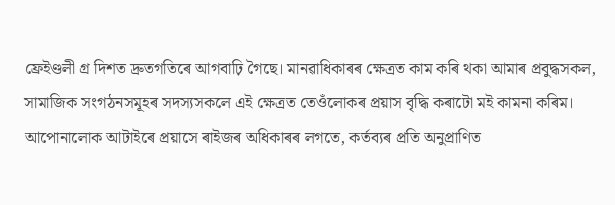ফ্ৰেইণ্ডলী গ্ৰ দিশত দ্ৰুতগতিৰে আগবাঢ়ি গৈছে। মানৱাধিকাৰৰ ক্ষেত্ৰত কাম কৰি থকা আমাৰ প্ৰবুদ্ধসকল, সামাজিক সংগঠনসমূহৰ সদস্যসকলে এই ক্ষেত্ৰত তেওঁলোকৰ প্ৰয়াস বৃদ্ধি কৰাটো মই কামনা কৰিম। আপোনালোক আটাইৰে প্ৰয়াসে ৰাইজৰ অধিকাৰৰ লগতে, কৰ্তব্যৰ প্ৰতি অনুপ্ৰাণিত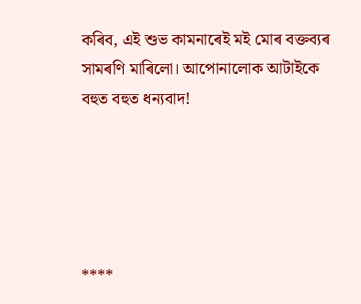কৰিব, এই শুভ কামনাৰেই মই মোৰ বক্তব্যৰ সামৰণি মাৰিলো। আপোনালোক আটাইকে বহুত বহুত ধন্যবাদ!





****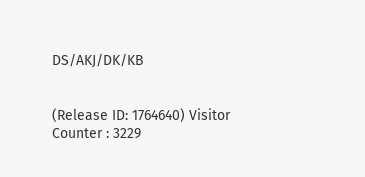DS/AKJ/DK/KB


(Release ID: 1764640) Visitor Counter : 3229